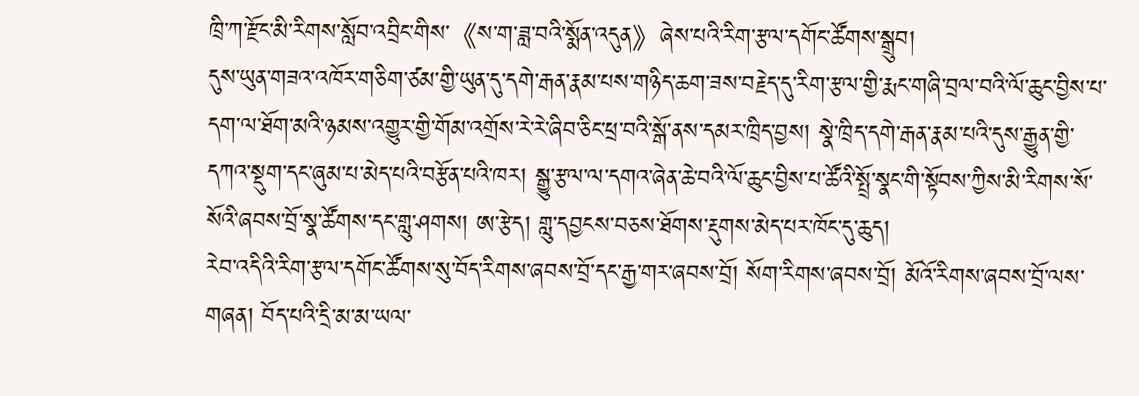ཁྲི་ཀ་རྫོང་མི་རིགས་སློབ་འབྲིང་གིས་《ས་ག་ཟླ་བའི་སྨོན་འདུན》ཞེས་པའི་རིག་རྩལ་དགོང་ཚོགས་སྒྲུབ།
དུས་ཡུན་གཟའ་འཁོར་གཅིག་ཙམ་གྱི་ཡུན་དུ་དགེ་རྒན་རྣམ་པས་གཉིད་ཆག་ཟས་བརྗེད་དུ་རིག་རྩལ་གྱི་རྨང་གཞི་བྲལ་བའི་ལོ་ཆུང་བྱིས་པ་དག་ལ་ཐོག་མའི་ཉམས་འགྱུར་གྱི་གོམ་འགྲོས་རེ་རེ་ཞིབ་ཅིང་ཕྲ་བའི་སྒོ་ནས་དམར་ཁྲིད་བྱས། སྣེ་ཁྲིད་དགེ་རྒན་རྣམ་པའི་དུས་རྒྱུན་གྱི་དཀའ་སྡུག་དང་ཞུམ་པ་མེད་པའི་བརྩོན་པའི་ཁར། སྒྱུ་རྩལ་ལ་དགའ་ཞེན་ཆེ་བའི་ལོ་ཆུང་བྱིས་པ་ཚོའི་སྤྲོ་སྣང་གི་སྟོབས་ཀྱིས་མི་རིགས་སོ་སོའི་ཞབས་བྲོ་སྣ་ཚོགས་དང་གླུ་ཤགས། ཨ་རྩེད། གླུ་དབྱངས་བཅས་ཐོགས་རྡུགས་མེད་པར་ཁོང་དུ་ཆུད།
རེབ་འདིའི་རིག་རྩལ་དགོང་ཚོགས་སུ་བོད་རིགས་ཞབས་བྲོ་དང་རྒྱ་གར་ཞབས་བྲོ། སོག་རིགས་ཞབས་བྲོ། མོའོ་རིགས་ཞབས་བྲོ་ལས་གཞན། བོད་པའི་དྲི་མ་མ་ཡལ་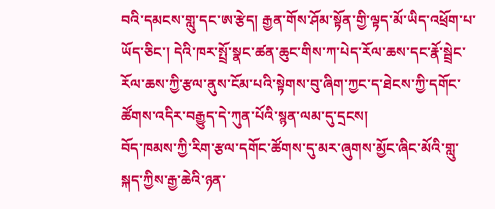བའི་དམངས་གླུ་དང་ཨ་རྩེད། རྒྱན་གོས་ཤོམ་སྟོན་གྱི་ལྟད་མོ་ཡིད་འཕྲོག་པ་ཡོད་ཅིང་། དེའི་ཁར་སྤྲོ་སྣང་ཚན་ཆུང་གིས་ཀ་པེད་རོལ་ཆས་དང་རྣོ་སྦྲེང་རོལ་ཆས་ཀྱི་རྩལ་ནུས་ངོམ་པའི་སྟེགས་བུ་ཞིག་ཀྱང་ད་ཐེངས་ཀྱི་དགོང་ཚོགས་འདིར་བརྒྱུད་དེ་ཀུན་པོའི་སྙན་ལམ་དུ་དྲངས།
བོད་ཁམས་ཀྱི་རིག་རྩལ་དགོང་ཚོགས་དུ་མར་ཞུགས་མྱོང་ཞིང་མོའི་གླུ་སྐད་ཀྱིས་རྒྱ་ཆེའི་ཉན་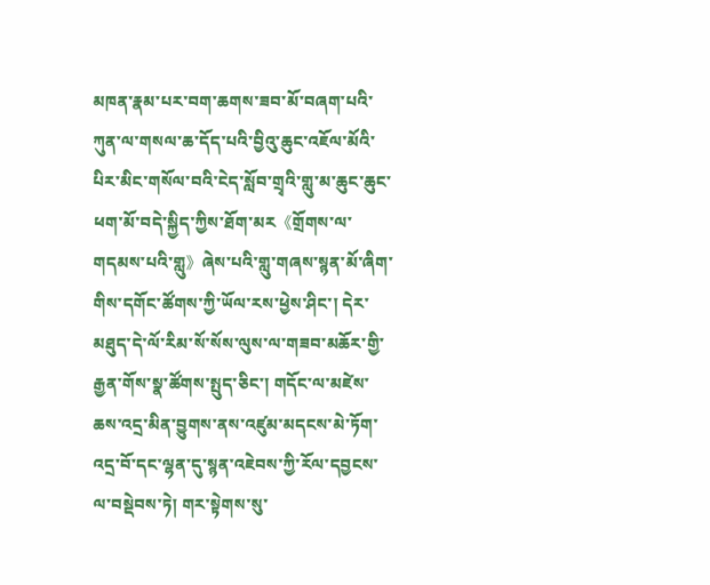མཁན་རྣམ་པར་བག་ཆགས་ཟབ་མོ་བཞག་པའི་ཀུན་ལ་གསལ་ཆ་དོད་པའི་བྱིའུ་ཆུང་འཇོལ་མོའི་པིར་མིང་གསོལ་བའི་ངེད་སློབ་གྲྭའི་གླུ་མ་ཆུང་ཆུང་ཕག་མོ་བདེ་སྐྱིད་ཀྱིས་ཐོག་མར《གྲོགས་ལ་གདམས་པའི་གླུ》ཞེས་པའི་གླུ་གཞས་སྙན་མོ་ཞིག་གིས་དགོང་ཚོགས་ཀྱི་ཡོལ་རས་ཕྱེས་ཤིང་། དེར་མཐུད་དེ་ལོ་རིམ་སོ་སོས་ལུས་ལ་གཟབ་མཆོར་གྱི་རྒྱན་གོས་སྣ་ཚོགས་སྤུད་ཅིང་། གདོང་ལ་མཛེས་ཆས་འདྲ་མིན་བྱུགས་ནས་འཛུམ་མདངས་མེ་ཏོག་འདྲ་བོ་དང་ལྷན་དུ་སྙན་འཇེབས་ཀྱི་རོལ་དབྱངས་ལ་བསྡེབས་ཏེ། གར་སྟེགས་སུ་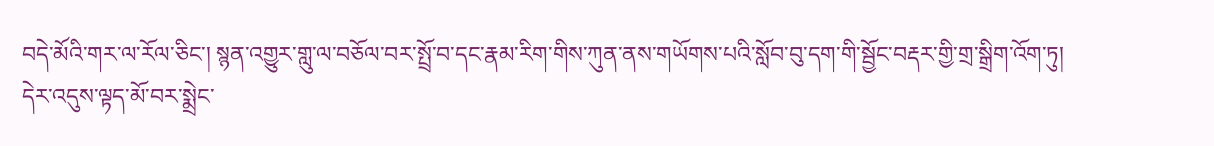བདེ་མོའི་གར་ལ་རོལ་ཅིང་། སྙན་འགྱུར་གླུ་ལ་བཅོལ་བར་སྤྲོ་བ་དང་རྣམ་རིག་གིས་ཀུན་ནས་གཡོགས་པའི་སློབ་བུ་དག་གི་སྦྱོང་བརྡར་གྱི་གྲ་སྒྲིག་འོག་ཏུ། དེར་འདུས་ལྟད་མོ་བར་སྨྲེང་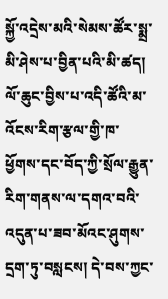སྐྱོ་འདྲེས་མའི་སེམས་ཚོར་སྨྲ་མི་ཤེས་པ་བྱིན་པའི་མི་ཚད། ལོ་ཆུང་བྱིས་པ་འདི་ཚོའི་མ་འོངས་རིག་རྩལ་གྱི་ཁ་ཕྱོགས་དང་བོད་ཀྱི་སྲོལ་རྒྱུན་རིག་གནས་ལ་དགའ་བའི་འདུན་པ་ཟབ་མོའང་ཤུགས་དྲག་ཏུ་བསླངས། དེ་བས་ཀྱང་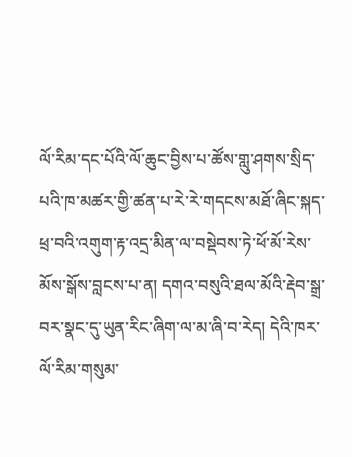ལོ་རིམ་དང་པོའི་ལོ་ཆུང་བྱིས་པ་ཚོས་གླུ་ཤགས་སྲིད་པའི་ཁ་མཚར་གྱི་ཚན་པ་རེ་རེ་གདངས་མཐོ་ཞིང་སྐད་ཕྲ་བའི་འགུག་རྟ་འདྲ་མིན་ལ་བསྡེབས་ཏེ་ཕོ་མོ་རེས་མོས་སྒོས་བླངས་པ་ན། དགའ་བསུའི་ཐལ་མོའི་རྡེབ་སྒྲ་བར་སྣང་དུ་ཡུན་རིང་ཞིག་ལ་མ་ཞི་བ་རེད། དེའི་ཁར་ལོ་རིམ་གསུམ་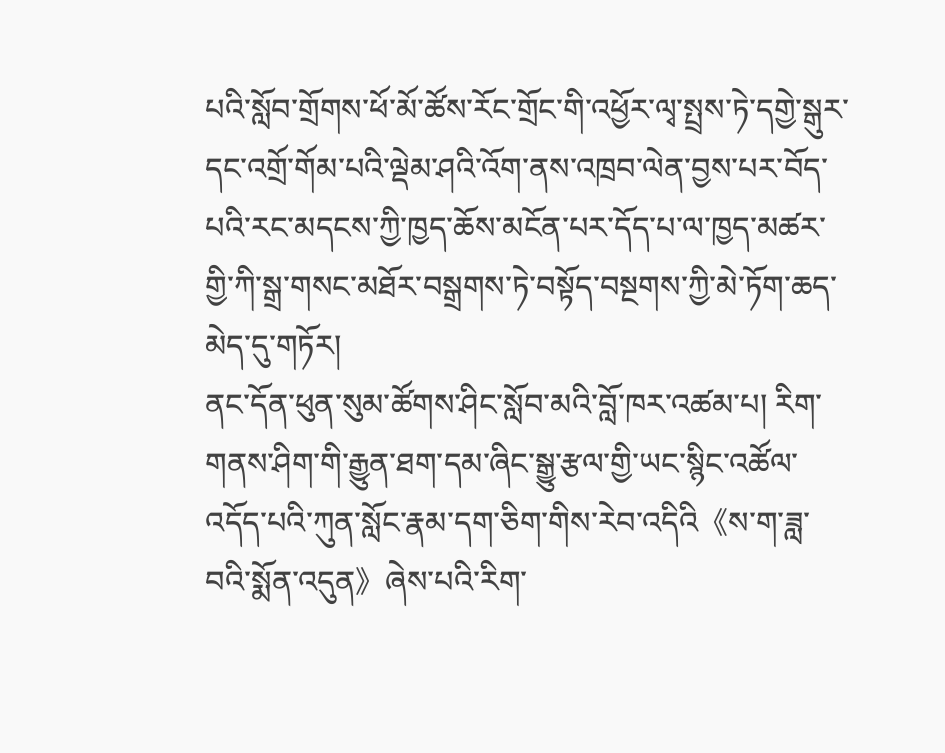པའི་སློབ་གྲོགས་ཕོ་མོ་ཚོས་རོང་གྲོང་གི་འཕྱོར་ལྭ་སྤྲས་ཏེ་དགྱེ་སྒུར་དང་འགྲོ་གོམ་པའི་ལྡེམ་ཤའི་འོག་ནས་འཁྲབ་ལེན་བྱས་པར་བོད་པའི་རང་མདངས་ཀྱི་ཁྱད་ཆོས་མངོན་པར་དོད་པ་ལ་ཁྱད་མཚར་གྱི་ཀི་སྒྲ་གསང་མཐོར་བསྒྲགས་ཏེ་བསྟོད་བསྔགས་ཀྱི་མེ་ཏོག་ཆད་མེད་དུ་གཏོར།
ནང་དོན་ཕུན་སུམ་ཚོགས་ཤིང་སློབ་མའི་བློ་ཁར་འཚམ་པ། རིག་གནས་ཤིག་གི་རྒྱུན་ཐག་དམ་ཞིང་སྒྱུ་རྩལ་གྱི་ཡང་སྙིང་འཚོལ་འདོད་པའི་ཀུན་སློང་རྣམ་དག་ཅིག་གིས་རེབ་འདིའི《ས་ག་ཟླ་བའི་སྨོན་འདུན》ཞེས་པའི་རིག་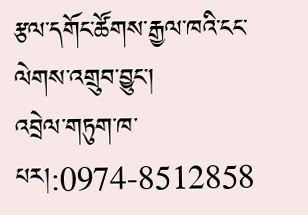རྩལ་དགོང་ཚོགས་རྒྱལ་ཁའི་ངང་ལེགས་འགྲུབ་བྱུང་།
འབྲེལ་གཏུག་ཁ་པར།:0974-8512858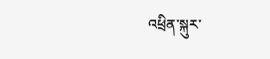འཕྲིན་སྐུར་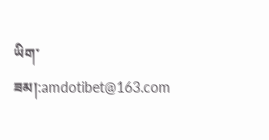ཡིག་ཟམ།:amdotibet@163.com